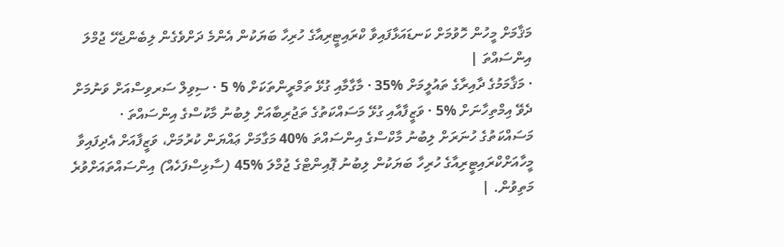މަޤާމަށް މީހުން ހޮވުމަށް ކަނޑައަޅާފައިވާ ކްރައިޓީރިއާގެ ހުރިހާ ބަޔަކުން އެންމެ ދަށްވެގެން ލިބެންޖެހޭ ޖުމްލަ އިންސައްތަ |
· މަޤާމަމުގެ ދާއިރާގެ ތައުލީމަށް %35 · މާގާމާއި ގުޅޭ ތަމްރީންތަކަށް % 5 · ސިވިލް ސަރވިސްއަށް ވަނުމަށް ދެވޭ އިމްތިހާނަށް %5 · ވަޒީފާއާއި ގުޅޭ މަސައްކަތުގެ ތަޖުރިބާއަށް ލިބުނު މާކުސްގެ އިންސައްތަ · މަސައްކަތުގެ ހުނަރަށް ލިބުނު މާކްސްގެ އިންސައްތަ %40 މަގާމަށް ޢައްޔަން ކުރުމަށް، ވަޒީފާއަށް އެދިފައިވާ މީހާއަށްކްރައިޓީރިއާގެ ހުރިހާ ބަޔަކުން ލިބުނު ޕޮއިންޓްގެ ޖުމްލަ %45 (ސާޅިސްފަހެއް) އިންސައްތައަށްވުރެ މަތިވުން. |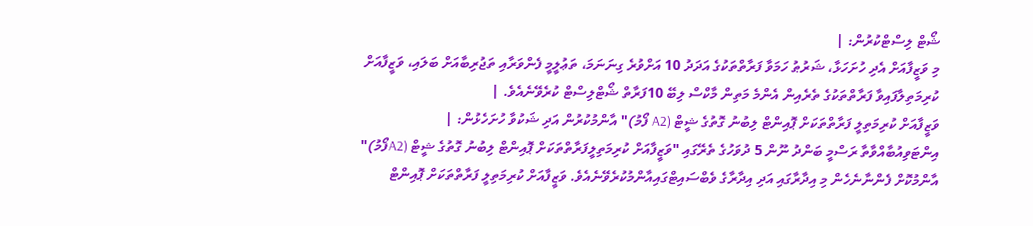ޝޯޓް ލިސްޓްކުރުން: |
މި ވަޒީފާއަށް އެދި ހުށަހަޅާ، ޝަރުޠު ހަމަވާ ފަރާތްތަކުގެ އަދަދު 10 އަށްވުރެ ގިނަނަމަ، ތަޢުލީމީ ފެންވަރާއި ތަޖުރިބާއަށް ބަލައި، ވަޒީފާއަށް ކުރިމަތިލާފައިވާ ފަރާތްތަކުގެ ތެރެއިން އެންމެ މަތިން މާކްސް ލިބޭ 10ފަރާތް ޝޯޓްލިސްޓް ކުރެވޭނެއެވެ. |
ވަޒީފާއަށް ކުރިމަތިލީ ފަރާތްތަކަށް ޕޮއިންޓް ލިބުނު ގޮތުގެ ޝީޓް (A2 ފޯމު)" އާންމުކުރުން އަދި ޝަކުވާ ހުށަހެޅުން: |
އިންޓަވިއުބާއްވާތާ ރަސްމީ ބަންދު ނޫން 5 ދުވަހުގެ ތެރޭގައި "ވަޒީފާއަށް ކުރިމަތިލީފަރާތްތަކަށް ޕޮއިންޓް ލިބުނު ގޮތުގެ ޝީޓް (A2ފޯމު)" އާންމުކޮށް ފެންނާނެހެން މި އިދާރާގައި އަދި އިދާރާގެ ވެބްސައިޓްގައިއާންމުކުރެވޭނެއެވެ. ވަޒީފާއަށް ކުރިމަތިލީ ފަރާތްތަކަށް ޕޮއިންޓް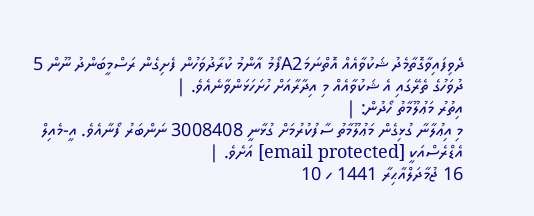ދެވިފައިވާގޮތާމެދު ޝަކުވާއެއް އޮތްނަމަA2ފޯމު އާންމު ކުރާދުވަހުން ފެށިގެން ރަސްމީބަންދު ނޫން 5 ދުވަހުގެ ތެރޭގައި އެ ޝަކުވާއެއް މި އިދާރާއަށް ހުށަހަޅަންވާނެއެވެ. |
އިތުރު މަޢުލޫމާތު ހޯދުން: |
މި އިޢުލާނާ ގުޅިގެން މަޢުލޫމާތު ސާފުކުރުމަށް ގުޅާނީ 3008408 ނަންބަރު ފޯނާއެވެ. އީ-މެއިލް އެޑްރެސްއަކީ [email protected] އަށެވެ. |
16 ޖުމާދަލްއާޙިރާ 1441 ހ 10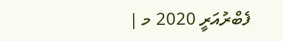ފެބްރުއަރީ 2020 މ |